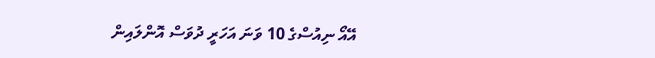އޭއޯ ނިއުސްގެ 10 ވަނަ އަހަރީ ދުވަސް އޮންލައިން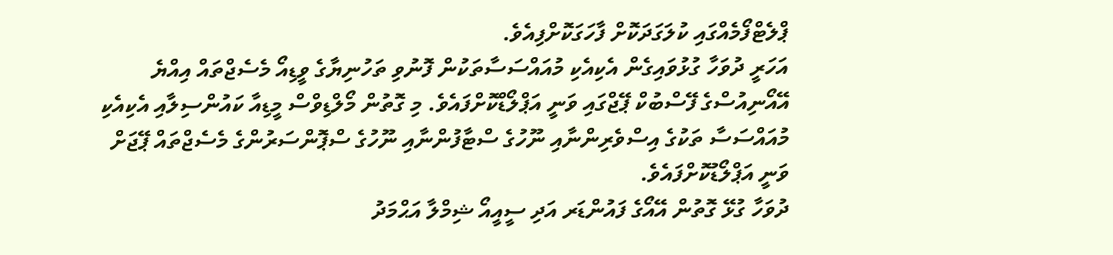ޕްލެޓްފޯމެއްގައި ކުލަގަދަކޮށް ފާހަގަކޮށްފިއެވެ.
އަހަރީ ދުވަހާ ގުޅުވައިގެން އެކިއެކި މުއައްސަސާތަކުން ފޮނުވި ތަހުނިޔާގެ ވީޑިއޯ މެސެޖްތައް އިއްޔެ އޭއޯނިއުސްގެ ފޭސްބުކް ޕޭޖްގައި ވަނީ އަޕްލޯޑްކޮށްފައެވެ. މި ގޮތުން މޯލްޑިވްސް މީޑިއާ ކައުންސިލާއި އެކިއެކި މުއައްސަސާ ތަކުގެ އިސްވެރިންނާއި ނޫހުގެ ސްޓާފުންނާއި ނޫހުގެ ސްޕޮންސަރުންގެ މެސެޖްތައް ޕޭޖަށް ވަނީ އަޕްލޯޑުކޮށްފައެވެ.
ދުވަހާ ގުޅޭ ގޮތުން އޭއޯގެ ފައުންޑަރ އަދި ސީއީއޯ ޝިމްލާ އަޙްމަދު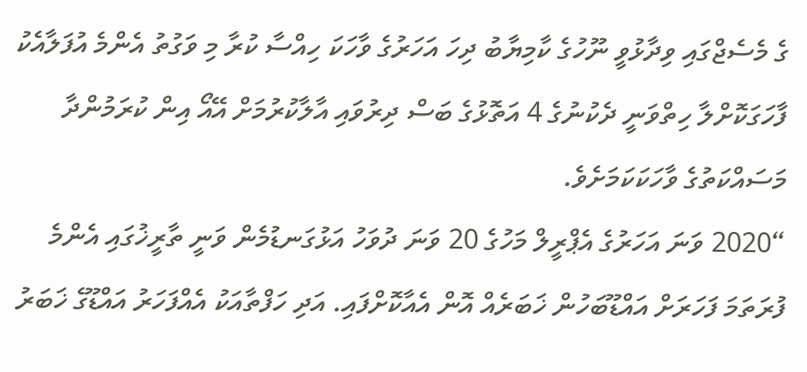ގެ މެސެޖްގައި ވިދާޅުވީ ނޫހުގެ ކާމިޔާބު ދިހަ އަހަރުގެ ވާހަކަ ހިއްސާ ކުރާ މި ވަގުތު އެންމެ އުފަލާއެކު ފާހަގަކޮށްލާ ހިތްވަނީ ދެކުނުގެ 4 އަތޮޅުގެ ބަސް ދިރުވައި އާލާކުރުމަށް އޭއޯ އިން ކުރަމުންދާ މަސައްކަތުގެ ވާހަކަކަމަށެވެ.
“2020 ވަނަ އަހަރުގެ އެޕްރީލް މަހުގެ 20 ވަނަ ދުވަހު އަޅުގަނޑުމެން ވަނީ ތާރީޚުގައި އެންމެ ފުރަތަމަ ފަހަރަށް އައްޑޫބަހުން ޚަބަރެއް އޮން އެއާކޮށްފައި. އަދި ހަފްތާއަކު އެއްފަހަރު އައްޑޫގެ ޚަބަރު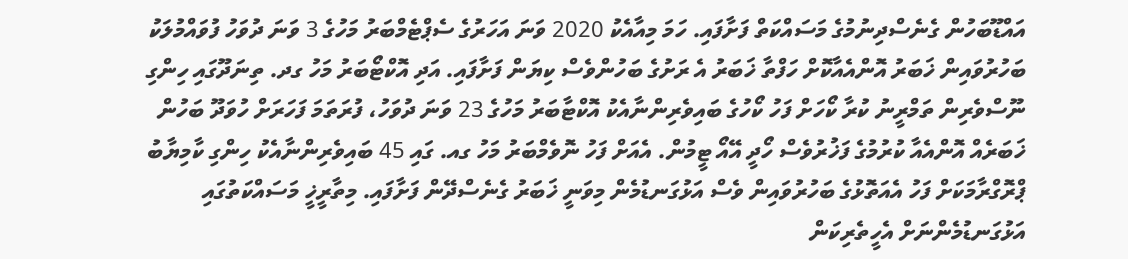އައްޑޫބަހުން ގެނެސްދިނުމުގެ މަސައްކަތް ފަށާފައި. ހަމަ މިއާއެކު 2020 ވަނަ އަހަރުގެ ސެޕްޓެމްބަރު މަހުގެ 3 ވަނަ ދުވަހު ފުވައްމުލަކު ބަހުރުވައިން ޚަބަރު އޮންއެއާކޮށް ހަފްތާ ޚަބަރު އެ ރަށުގެ ބަހުންވެސް ކިޔަން ފަށާފައި. އަދި އޮކްޓޯބަރު މަހު ގދ. ތިނަދޫގައި ހިންގި ނޫސްވެރިން ތަމްރީނު ކުރާ ކޯހަށް ފަހު ކޯހުގެ ބައިވެރިންނާއެކު އޮކްޓާބަރު މަހުގެ 23 ވަނަ ދުވަހު، ފުރަތަމަ ފަހަރަށް ހުވަދޫ ބަހުން ޚަބަރެއް އޮންއެއާ ކުރުމުގެ ފަޚުރުވެސް ހޯދީ އޭއޯ ޓީމުން. އެއަށް ފަހު ނޮވެމްބަރު މަހު ގއ. ގައި 45 ބައިވެރިންނާއެކު ހިންގި ކާމިޔާބު ޕްރޮގްރާމަކަށް ފަހު އެއަތޮޅުގެ ބަހުރުވައިން ވެސް އަޅުގަނޑުމެން މިވަނީ ޚަބަރު ގެނެސްދޭން ފަށާފައި. މިތާރީޚީ މަސައްކަތުގައި އަޅުގަނޑުމެންނަށް އެހީތެރިކަން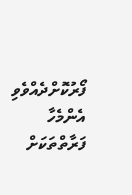ފޯރުކޮށްދެއްވެވި އެންމެހާ ފަރާތްތަކަށް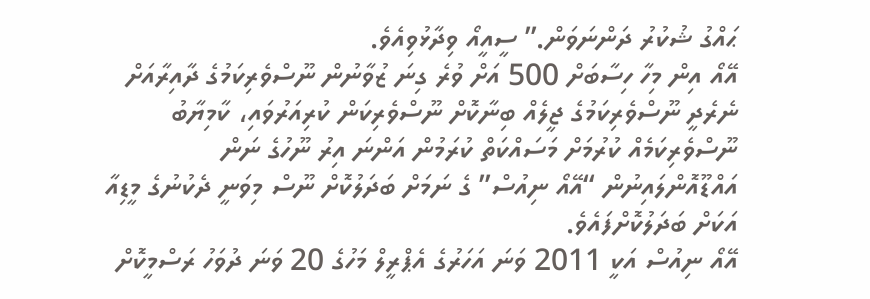ޙައްގު ޝުކުރު ދަންނަވަން.” ސީއީއޯ ވިދާޅުވިއެވެ.
އޭއޯ އިން މިހާ ހިސާބަށް 500 އަށް ވުރެ ގިނަ ޒުވާނުން ނޫސްވެރިކަމުގެ ދާއިރާއަށް ނެރެދީ ނޫސްވެރިކަމުގެ ޖީލެއް ބިނާކޮށް ނޫސްވެރިކަން ކުރިއަރުވައި، ކާމިޔާބު ނޫސްވެރިކަމެއް ކުރުމަށް މަސައްކަތް ކުރަމުން އަންނަ އިރު ނޫހުގެ ނަން އައްޑޫއޮންލައިނުން “އޭއޯ ނިއުސް” ގެ ނަމަށް ބަދަލުކޮށް ނޫސް މިވަނީ ދެކުނުގެ މީޑިއާ އަކަށް ބަދަލުކޮށްފައެވެ.
އޭއޯ ނިއުސް އަކީ 2011 ވަނަ އަހަރުގެ އެޕްރީލް މަހުގެ 20 ވަނަ ދުވަހު ރަސްމީކޮށް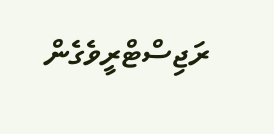ރަޖިސްޓްރީވެގެން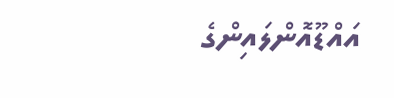އައްޑޫއޮންލައިންގެ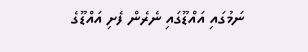ނަމުގައި އައްޑޫގައި ނެރެން ފެށި އައްޑޫގެ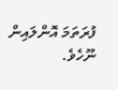ފުރަތަމަ އޮންލައިން ނޫހެވެ.